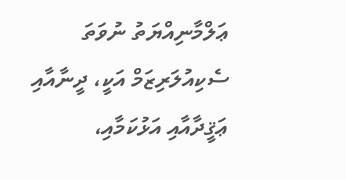ޢަލްމާނިއްޔަތު ނުވަތަ ސެކިއުލަރިޒަމް އަކީ، ދީނާއާއި ޢަޤީދާއާއި އަޅުކަމާއި،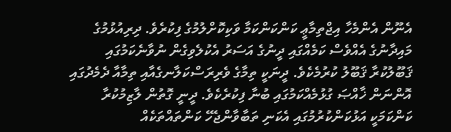އެނޫން އެންމެހާ އިޖްތިމާޢީ ކަންކަންކަމާ ވަކިކޮށްލުމުގެ ފިކުރެވެ. ދިރިއުޅުމުގެ މައިދާނުގެ އެއްވެސް ކަމެއްގައި ދީނުގެ އަސަރު އެކުލެވިގެން ނުވާނެކަމުގައި ޤަބޫލުކުރާ ޤަބޫލު ކުރުމެކެވެ. ދީނަކީ ތިމާގެ ވެރިރަސްކަލާނގެއާއި ތިމާއާ ދެމެދުގައި އޮންނަން ޚާއްޞަ ގުޅުމެއްކަމުގައި ބުނާ ފިކުރެކެވެ. ދީނީ ގޮތުން ލާޒިމުކުރާ ކަންކަމަކީ އަޅުކަންކުރުމުގައި އެކަނި ތަބާވާންޖެހޭ ކަންތައްތަކެއް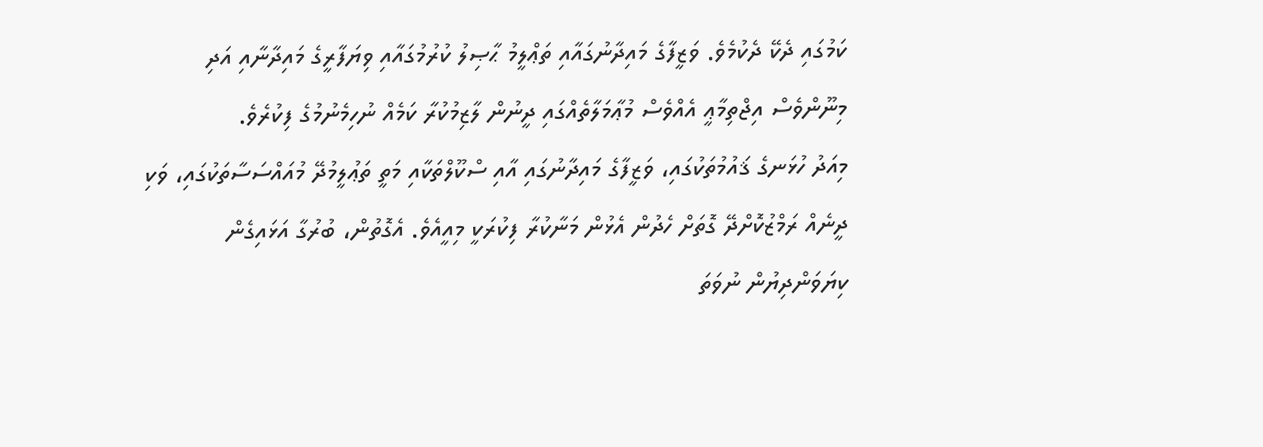ކަމުގައި ދެކޭ ދެކުމެވެ. ވަޒީފާގެ މައިދާނުގައާއި ތަޢްލީމު ޙާޞިލު ކުރުމުގައާއި ވިޔަފާރީގެ މައިދާނާއި އަދި މިނޫންވެސް އިޖްތިމާޢީ އެއްވެސް މުޢާމަލާތެއްގައި ދީނުން ލާޒިމުކުރާ ކަމެއް ނުހިމެނުމުގެ ފިކުރެވެ.
މިއަދު ހުޅަނގެ ޤައުމުތަކުގައި، ވަޒީފާގެ މައިދާނުގައި އާއި ސްކޫލްތަކާއި މަތީ ތަޢުލީމުދޭ މުއައްސަސާތަކުގައި، ވަކި ދީނެއް ރަމްޒުކޮށްދޭ ގޮތަށް ހެދުން އެޅުން މަނާކުރާ ފިކުރަކީ މިއީއެވެ. އެގޮތުން، ބުރުގާ އަޅައިގެން ކިޔަވަންދިޔުން ނުވަތަ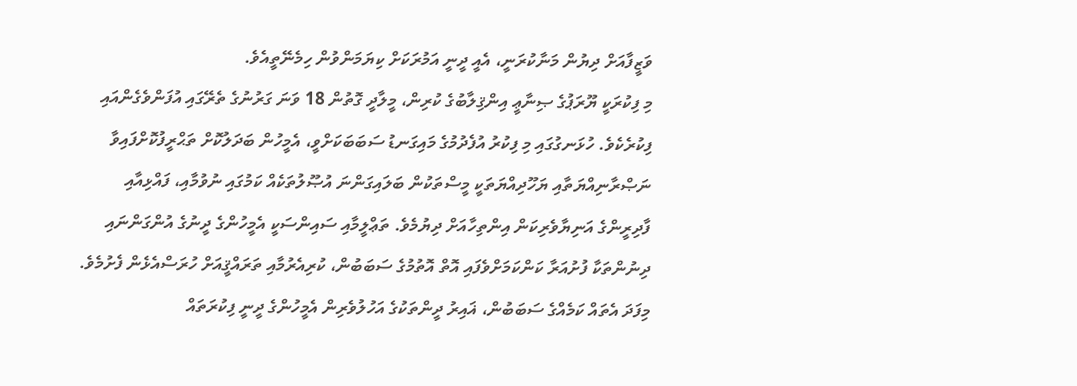ވަޒީފާއަށް ދިޔުން މަނާކުރަނީ، އެއީ ދީނީ އަމުރަކަށް ކިޔަމަންވުން ހިމެނޭތީއެވެ.
މި ފިކުރަކީ ޔޫރަޕުގެ ޞިނާޢީ އިންޤިލާބުގެ ކުރިން، މީލާދީ ގޮތުން 18 ވަނަ ގަރުނުގެ ތެރޭގައި އުފަންވެގެންއައި ފިކުރެކެވެ. ހުޅަނގުގައި މި ފިކުރު އުފެދުމުގެ މައިގަނޑު ސަބަބަކަށްވީ، އެމީހުން ބަދަލުކޮށް ތަޙްރީފުކޮށްފައިވާ ނަޞްރާނިއްޔަތާއި ޔަހޫދިއްޔަތަކީ މީސްތަކުން ބަލައިގަންނަ އުޞޫލުތަކެއް ކަމުގައި ނުވުމާއި، ފައްޅިއާއި ފާދިރީންގެ އަނިޔާވެރިކަން އިންތިހާއަށް ދިޔުމެވެ. ތަޢްލީމާއި ސައިންސަކީ އެމީހުންގެ ދީނުގެ އުންގަންނައި ދިނުންތަކާ ފުށުއަރާ ކަންކަމަށްވެފައި އޮތް އޮތުމުގެ ސަބަބުން، ކުރިއެރުމާއި ތަރައްޤީއަށް ހުރަސްއެޅެން ފެށުމެވެ. މިފަދަ އެތައް ކަމެއްގެ ސަބަބުން، ޣައިރު ދީންތަކުގެ އަހުލުވެރިން އެމީހުންގެ ދީނީ ފިކުރަތައް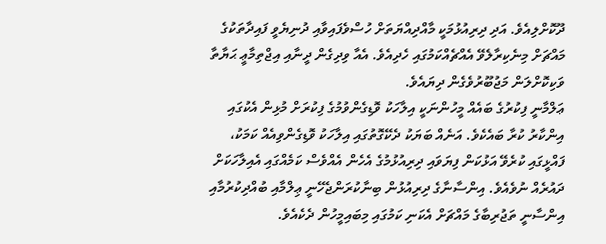ދޫކޮށްލިއެވެ. އަދި ދިރިއުޅުމަކީ މާއްދިއްޔަތަށް ހުސްވެފައިވާއި ދުނިޔެވީ ފައިދާތަކުގެ މައްޗަށް މިނެކިރާލެވޭ އެއްޗެއްކަމުގައި ހެދިއެވެ. އެއާ ވިދިގެން ދީނާއި އިޖްތިމާޢީ ޙަޔާތާ ވަކިކޮށްލަން މަޖުބޫރުވެގެން ދިޔައެވެ.
ޢަލްމާނީ ފިކުރުގެ ބައެއް މީހުންނަކީ އިލާހަކު ވޮޑިގެންވުމުގެ ފިކުރަށް މުޅިން އެކުގައި އިންކާރު ކުރާ ބައެކެވެ. އަނެއް ބަޔަކު ދެކޭގޮތުގައި އިލާހަކު ވޮޑިގެންވިއެއް ކަމަކު، ފައްޅީގައި ކުރެވޭ އަޅުކަން ފިޔަވައި ދިރިއުޅުމުގެ އެހެން އެއްވެސް ކަމެއްގައި އެއިލާހަކަށް ދައުރެއް ނުވެއެވެ. އިންސާނާގެ ދިރިއުޅުން ބިނާކުރަންޖެހޭނީ ޢިލްމާއި ބުއްދިކުރުމާއި އިންސާނީ ތަޖުރިބާގެ މައްޗަށް އެކަނި ކަމުގައި މިބައިމީހުން ދެކެއެވެ.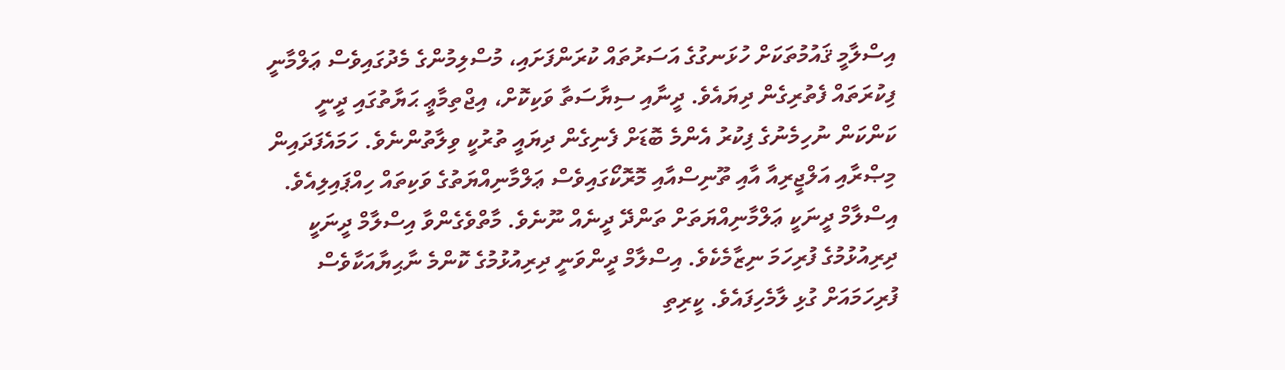އިސްލާމީ ޤައުމުތަކަށް ހުޅަނގުގެ އަސަރުތައް ކުރަންފަށައި، މުސްލިމުންގެ މެދުގައިވެސް ޢަލްމާނީ ފިކުރަތައް ފެތުރިގެން ދިޔައެވެ. ދީނާއި ސިޔާސަތާ ވަކިކޮށް، އިޖްތިމާޢީ ޙަޔާތުގައި ދީނީ ކަންކަން ނުހިމެނުގެ ފިކުރު އެންމެ ބޮޑަށް ފެނިގެން ދިޔައީ ތުރުކީ ވިލާތުންނެވެ. ހަމައެފަދައިން މިޞްރާއި އަލްޖީރިއާ އާއި ތޫނިސްއާއި މޮރޮކޯގައިވެސް ޢަލްމާނިއްޔަތުގެ ވަކިތައް ހިއްޕައިލިއެވެ.
އިސްލާމް ދީނަކީ ޢަލްމާނިއްޔަތަށް ތަންދޭ ދީނެއް ނޫނެވެ. މާތްވެގެންވާ އިސްލާމް ދީނަކީ ދިރިއުޅުމުގެ ފުރިހަމަ ނިޒާމެކެވެ. އިސްލާމް ދީންވަނީ ދިރިއުޅުމުގެ ކޮންމެ ނާޙިޔާއަކާވެސް ފުރިހަމައަށް ގުޅި ލާމެހިފައެވެ. ކީރިތި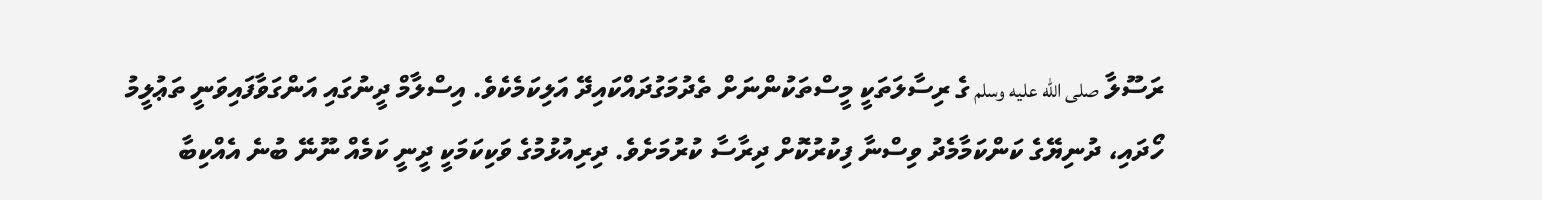ރަސޫލާ صلى الله عليه وسلم ގެ ރިސާލަތަކީ މީސްތަކުންނަށް ތެދުމަގުދައްކައިދޭ އަލިކަމެކެވެ. އިސްލާމް ދީނުގައި އަންގަވާފައިވަނީ ތަޢުލީމު ހޯދައި، ދުނިޔޭގެ ކަންކަމާމެދު ވިސްނާ ފިކުރުކޮށް ދިރާސާ ކުރުމަށެވެ. ދިރިއުޅުމުގެ ވަކިކަމަކީ ދީނީ ކަމެއް ނޫނޭ ބުނެ އެއްކިބާ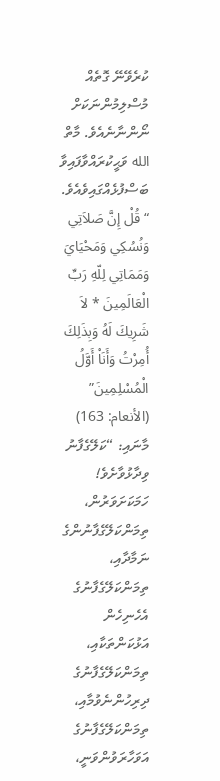ކުރެވޭނޭ ގޮތެއް މުސްލިމުންނަކަށް ނޯންނާނެއެވެ. މާތް الله ވަޙީކުރައްވާފައިވާ ބަސްފުޅެއްގައިވެއެވެ. “قُلْ إِنَّ صَلاَتِي وَنُسُكِي وَمَحْيَايَ وَمَمَاتِي لِلّهِ رَبِّ الْعَالَمِينَ * لاَ شَرِيكَ لَهُ وَبِذَلِكَ أُمِرْتُ وَأَنَاْ أَوَّلُ الْمُسْلِمِينَ” (الأنعام: 163) މާނައި: “ކަލޭގެފާނު ވިދާޅުވާށެވެ! ހަމަކަށަވަރުން، ތިމަންކަލޭގެފާނުންގެ ނަމާދާއި، ތިމަންކަލޭގެފާނުގެ އެހެނިހެން އަޅުކަންތަކާއި، ތިމަންކަލޭގެފާނުގެ ދިރިހުންނެވުމާއި، ތިމަންކަލޭގެފާނުގެ އަވަހާރަވުންވަނީ،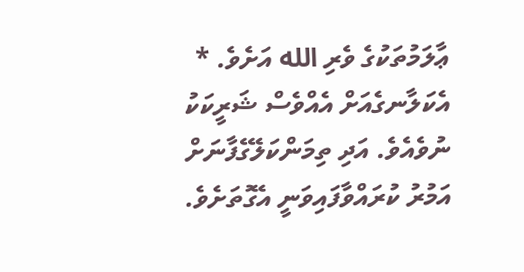ޢާލަމުތަކުގެ ވެރި الله އަށެވެ. * އެކަލާނގެއަށް އެއްވެސް ޝަރީކަކު ނުވެއެވެ. އަދި ތިމަންކަލޭގެފާނަށް އަމުރު ކުރައްވާފައިވަނީ އެގޮތަށެވެ.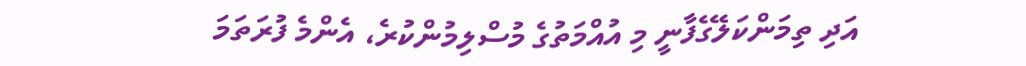އަދި ތިމަންކަލޭގެފާނީ މި އުއްމަތުގެ މުސްލިމުންކުރެ، އެންމެ ފުރަތަމަ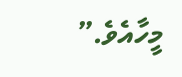މީހާއެވެ.”